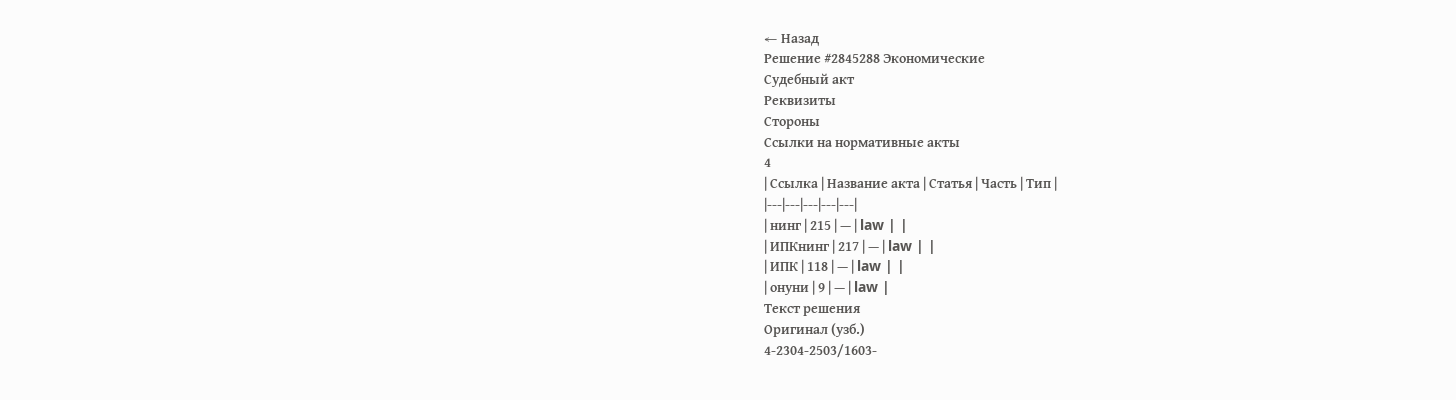← Назад
Решение #2845288 Экономические
Судебный акт
Реквизиты
Стороны
Ссылки на нормативные акты
4
| Ссылка | Название акта | Статья | Часть | Тип |
|---|---|---|---|---|
| нинг | 215 | — | law | |
| ИПКнинг | 217 | — | law | |
| ИПК | 118 | — | law | |
| онуни | 9 | — | law |
Текст решения
Оригинал (узб.)
4-2304-2503/1603-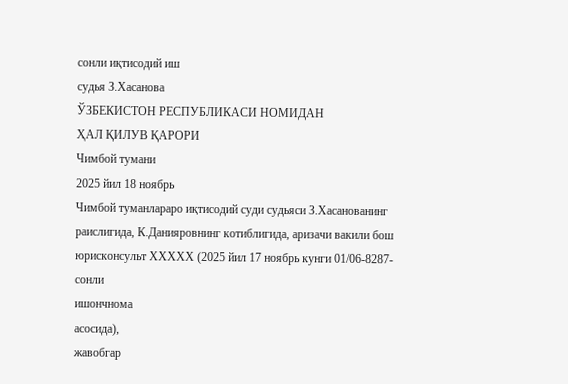сонли иқтисодий иш
судья З.Хасанова
ЎЗБЕКИСТОН РЕСПУБЛИКАСИ НОМИДАН
ҲАЛ ҚИЛУВ ҚАРОРИ
Чимбой тумани
2025 йил 18 ноябрь
Чимбой туманлараро иқтисодий суди судьяси З.Хасанованинг
раислигида, К.Данияровнинг котиблигида, аризачи вакили бош
юрисконсульт ХХХХХ (2025 йил 17 ноябрь кунги 01/06-8287-сонли
ишончнома
асосида),
жавобгар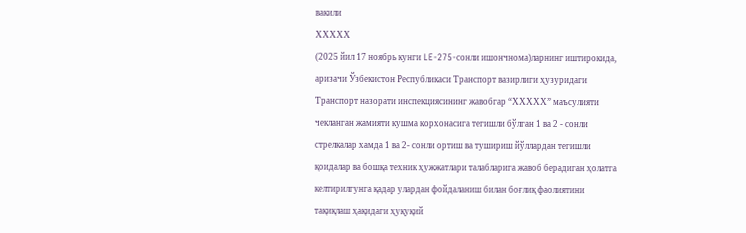вакили
ХХХХХ
(2025 йил 17 ноябрь кунги LE-275-сонли ишончнома)ларнинг иштирокида,
аризачи Ўзбекистон Республикаси Транспорт вазирлиги ҳузуридаги
Транспорт назорати инспекциясининг жавобгар “ХХХХХ” маъсулияти
чекланган жамияти кушма корхонасига тегишли бўлган 1 ва 2 - сонли
стрелкалар хамда 1 ва 2- сонли ортиш ва тушириш йўллардан тегишли
қоидалар ва бошқа техник ҳужжатлари талабларига жавоб берадиган ҳолатга
келтирилгунга қадар улардан фойдаланиш билан боғлиқ фаолиятини
тақиқлаш ҳақидаги ҳуқуқий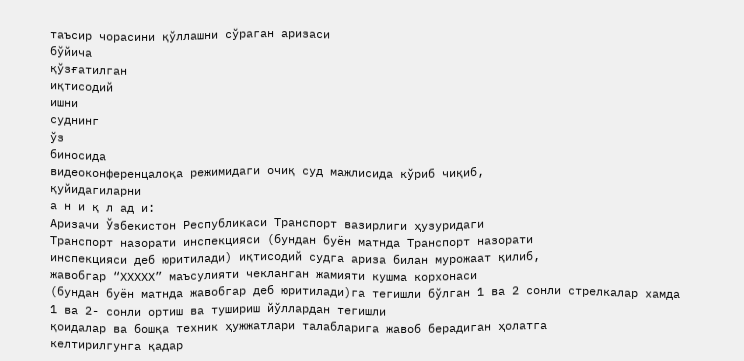таъсир чорасини қўллашни сўраган аризаси
бўйича
қўзғатилган
иқтисодий
ишни
суднинг
ўз
биносида
видеоконференцалоқа режимидаги очиқ суд мажлисида кўриб чиқиб,
қуйидагиларни
а н и қ л ад и:
Аризачи Ўзбекистон Республикаси Транспорт вазирлиги ҳузуридаги
Транспорт назорати инспекцияси (бундан буён матнда Транспорт назорати
инспекцияси деб юритилади) иқтисодий судга ариза билан мурожаат қилиб,
жавобгар “ХХХХХ” маъсулияти чекланган жамияти кушма корхонаси
(бундан буён матнда жавобгар деб юритилади)га тегишли бўлган 1 ва 2 сонли стрелкалар хамда 1 ва 2- сонли ортиш ва тушириш йўллардан тегишли
қоидалар ва бошқа техник ҳужжатлари талабларига жавоб берадиган ҳолатга
келтирилгунга қадар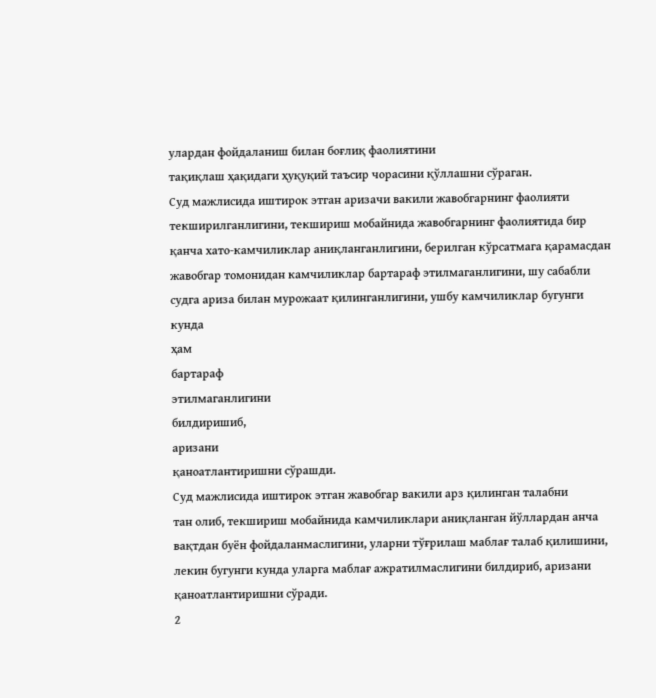улардан фойдаланиш билан боғлиқ фаолиятини
тақиқлаш ҳақидаги ҳуқуқий таъсир чорасини қўллашни сўраган.
Суд мажлисида иштирок этган аризачи вакили жавобгарнинг фаолияти
текширилганлигини, текшириш мобайнида жавобгарнинг фаолиятида бир
қанча хато-камчиликлар аниқланганлигини, берилган кўрсатмага қарамасдан
жавобгар томонидан камчиликлар бартараф этилмаганлигини, шу сабабли
судга ариза билан мурожаат қилинганлигини, ушбу камчиликлар бугунги
кунда
ҳам
бартараф
этилмаганлигини
билдиришиб,
аризани
қаноатлантиришни сўрашди.
Суд мажлисида иштирок этган жавобгар вакили арз қилинган талабни
тан олиб, текшириш мобайнида камчиликлари аниқланган йўллардан анча
вақтдан буён фойдаланмаслигини, уларни тўғрилаш маблағ талаб қилишини,
лекин бугунги кунда уларга маблағ ажратилмаслигини билдириб, аризани
қаноатлантиришни сўради.
2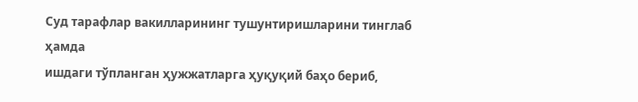Суд тарафлар вакилларининг тушунтиришларини тинглаб ҳамда
ишдаги тўпланган ҳужжатларга ҳуқуқий баҳо бериб,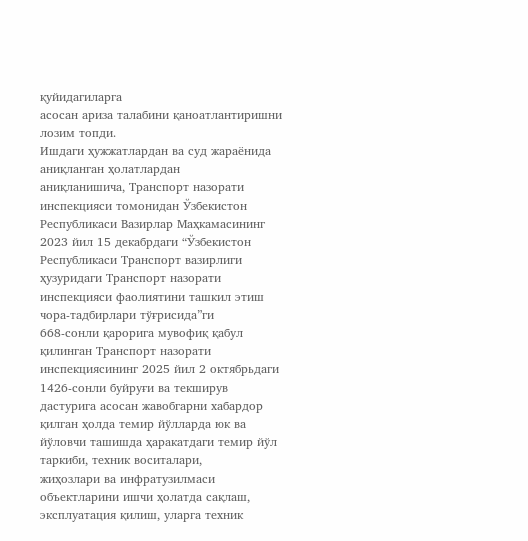қуйидагиларга
асосан ариза талабини қаноатлантиришни лозим топди.
Ишдаги ҳужжатлардан ва суд жараёнида аниқланган ҳолатлардан
аниқланишича, Транспорт назорати инспекцияси томонидан Ўзбекистон
Республикаси Вазирлар Маҳкамасининг 2023 йил 15 декабрдаги “Ўзбекистон
Республикаси Транспорт вазирлиги ҳузуридаги Транспорт назорати
инспекцияси фаолиятини ташкил этиш чора-тадбирлари тўғрисида”ги
668-сонли қарорига мувофиқ қабул қилинган Транспорт назорати
инспекциясининг 2025 йил 2 октябрьдаги 1426-сонли буйруғи ва текширув
дастурига асосан жавобгарни хабардор қилган ҳолда темир йўлларда юк ва
йўловчи ташишда ҳаракатдаги темир йўл таркиби, техник воситалари,
жиҳозлари ва инфратузилмаси объектларини ишчи ҳолатда сақлаш,
эксплуатация қилиш, уларга техник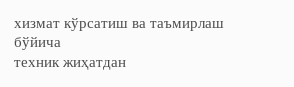хизмат кўрсатиш ва таъмирлаш бўйича
техник жиҳатдан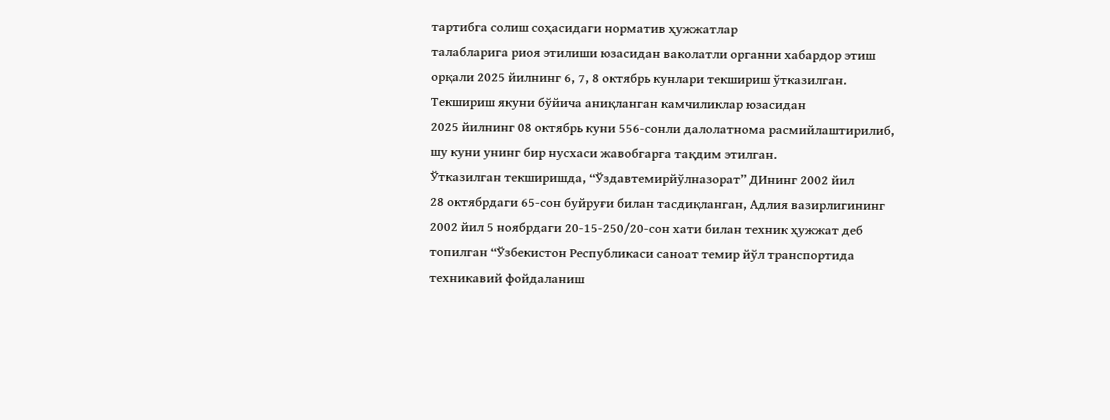тартибга солиш соҳасидаги норматив ҳужжатлар
талабларига риоя этилиши юзасидан ваколатли органни хабардор этиш
орқали 2025 йилнинг 6, 7, 8 октябрь кунлари текшириш ўтказилган.
Текшириш якуни бўйича аниқланган камчиликлар юзасидан
2025 йилнинг 08 октябрь куни 556-сонли далолатнома расмийлаштирилиб,
шу куни унинг бир нусхаси жавобгарга тақдим этилган.
Ўтказилган текширишда, “Ўздавтемирйўлназорат” ДИнинг 2002 йил
28 октябрдаги 65-сон буйруғи билан тасдиқланган, Адлия вазирлигининг
2002 йил 5 ноябрдаги 20-15-250/20-сон хати билан техник ҳужжат деб
топилган “Ўзбекистон Республикаси саноат темир йўл транспортида
техникавий фойдаланиш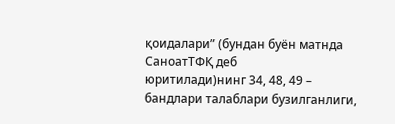қоидалари” (бундан буён матнда СаноатТФҚ деб
юритилади)нинг 34, 48, 49 – бандлари талаблари бузилганлиги,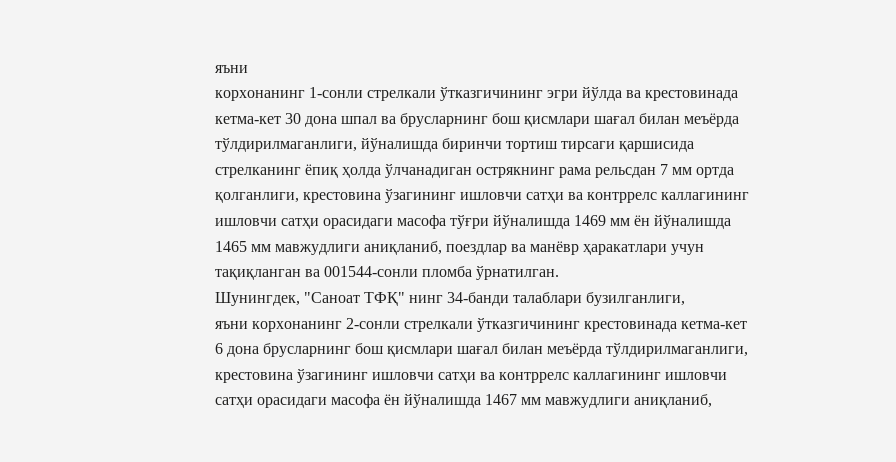яъни
корхонанинг 1-сонли стрелкали ўтказгичининг эгри йўлда ва крестовинада
кетма-кет 30 дона шпал ва брусларнинг бош қисмлари шағал билан меъёрда
тўлдирилмаганлиги, йўналишда биринчи тортиш тирсаги қаршисида
стрелканинг ёпиқ ҳолда ўлчанадиган острякнинг рама рельсдан 7 мм ортда
қолганлиги, крестовина ўзагининг ишловчи сатҳи ва контррелс каллагининг
ишловчи сатҳи орасидаги масофа тўғри йўналишда 1469 мм ён йўналишда
1465 мм мавжудлиги аниқланиб, поездлар ва манёвр ҳаракатлари учун
тақиқланган ва 001544-сонли пломба ўрнатилган.
Шунингдек, "Саноат ТФҚ" нинг 34-банди талаблари бузилганлиги,
яъни корхонанинг 2-сонли стрелкали ўтказгичининг крестовинада кетма-кет
6 дона брусларнинг бош қисмлари шағал билан меъёрда тўлдирилмаганлиги,
крестовина ўзагининг ишловчи сатҳи ва контррелс каллагининг ишловчи
сатҳи орасидаги масофа ён йўналишда 1467 мм мавжудлиги аниқланиб,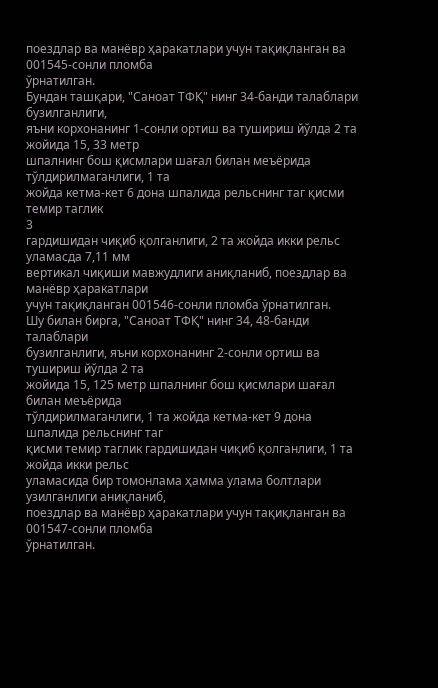поездлар ва манёвр ҳаракатлари учун тақиқланган ва 001545-сонли пломба
ўрнатилган.
Бундан ташқари, "Саноат ТФҚ" нинг 34-банди талаблари бузилганлиги,
яъни корхонанинг 1-сонли ортиш ва тушириш йўлда 2 та жойида 15, 33 метр
шпалнинг бош қисмлари шағал билан меъёрида тўлдирилмаганлиги, 1 та
жойда кетма-кет 6 дона шпалида рельснинг таг қисми темир таглик
3
гардишидан чиқиб қолганлиги, 2 та жойда икки рельс уламасда 7,11 мм
вертикал чиқиши мавжудлиги аниқланиб, поездлар ва манёвр ҳаракатлари
учун тақиқланган 001546-сонли пломба ўрнатилган.
Шу билан бирга, "Саноат ТФҚ" нинг 34, 48-банди талаблари
бузилганлиги, яъни корхонанинг 2-сонли ортиш ва тушириш йўлда 2 та
жойида 15, 125 метр шпалнинг бош қисмлари шағал билан меъёрида
тўлдирилмаганлиги, 1 та жойда кетма-кет 9 дона шпалида рельснинг таг
қисми темир таглик гардишидан чиқиб қолганлиги, 1 та жойда икки рельс
уламасида бир томонлама ҳамма улама болтлари узилганлиги аниқланиб,
поездлар ва манёвр ҳаракатлари учун тақиқланган ва 001547-сонли пломба
ўрнатилган.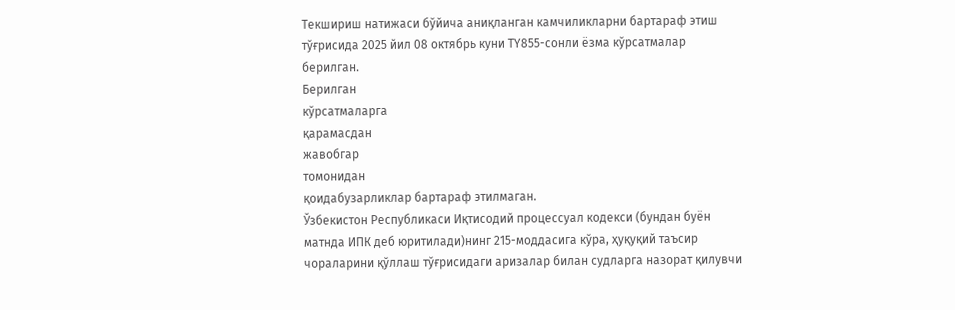Текшириш натижаси бўйича аниқланган камчиликларни бартараф этиш
тўғрисида 2025 йил 08 октябрь куни ТҮ855-сонли ёзма кўрсатмалар
берилган.
Берилган
кўрсатмаларга
қарамасдан
жавобгар
томонидан
қоидабузарликлар бартараф этилмаган.
Ўзбекистон Республикаси Иқтисодий процессуал кодекси (бундан буён
матнда ИПК деб юритилади)нинг 215-моддасига кўра, ҳуқуқий таъсир
чораларини қўллаш тўғрисидаги аризалар билан судларга назорат қилувчи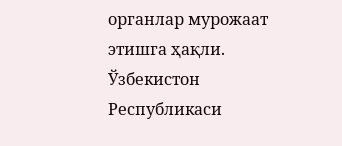органлар мурожаат этишга ҳақли.
Ўзбекистон Республикаси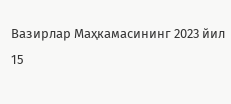Вазирлар Маҳкамасининг 2023 йил
15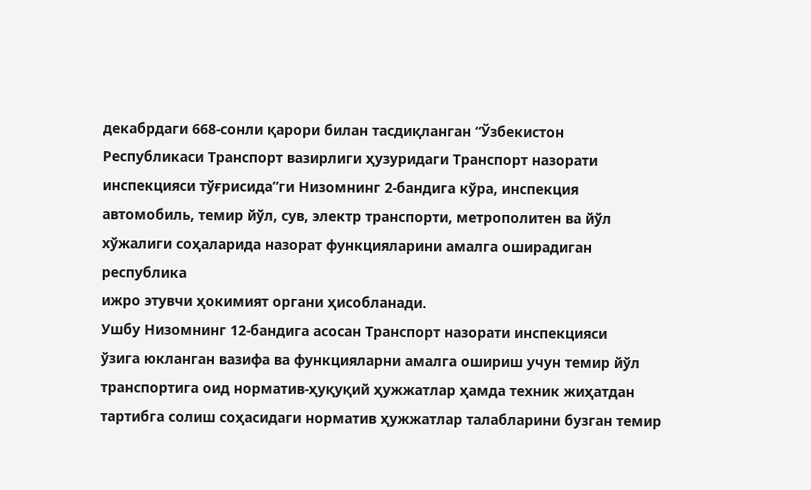декабрдаги 668-сонли қарори билан тасдиқланган “Ўзбекистон
Республикаси Транспорт вазирлиги ҳузуридаги Транспорт назорати
инспекцияси тўғрисида”ги Низомнинг 2-бандига кўра, инспекция
автомобиль, темир йўл, сув, электр транспорти, метрополитен ва йўл
хўжалиги соҳаларида назорат функцияларини амалга оширадиган республика
ижро этувчи ҳокимият органи ҳисобланади.
Ушбу Низомнинг 12-бандига асосан Транспорт назорати инспекцияси
ўзига юкланган вазифа ва функцияларни амалга ошириш учун темир йўл
транспортига оид норматив-ҳуқуқий ҳужжатлар ҳамда техник жиҳатдан
тартибга солиш соҳасидаги норматив ҳужжатлар талабларини бузган темир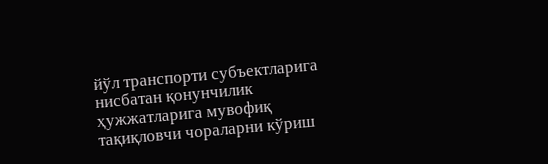йўл транспорти субъектларига нисбатан қонунчилик ҳужжатларига мувофиқ
тақиқловчи чораларни кўриш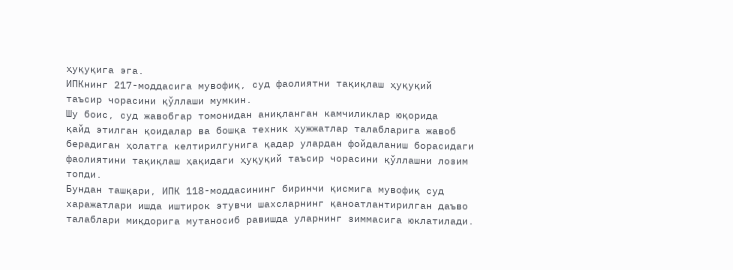ҳуқуқига эга.
ИПКнинг 217-моддасига мувофиқ, суд фаолиятни тақиқлаш ҳуқуқий
таъсир чорасини қўллаши мумкин.
Шу боис, суд жавобгар томонидан аниқланган камчиликлар юқорида
қайд этилган қоидалар ва бошқа техник ҳужжатлар талабларига жавоб
берадиган ҳолатга келтирилгунига қадар улардан фойдаланиш борасидаги
фаолиятини тақиқлаш ҳақидаги ҳуқуқий таъсир чорасини қўллашни лозим
топди.
Бундан ташқари, ИПК 118-моддасининг биринчи қисмига мувофиқ суд
харажатлари ишда иштирок этувчи шахсларнинг қаноатлантирилган даъво
талаблари миқдорига мутаносиб равишда уларнинг зиммасига юклатилади.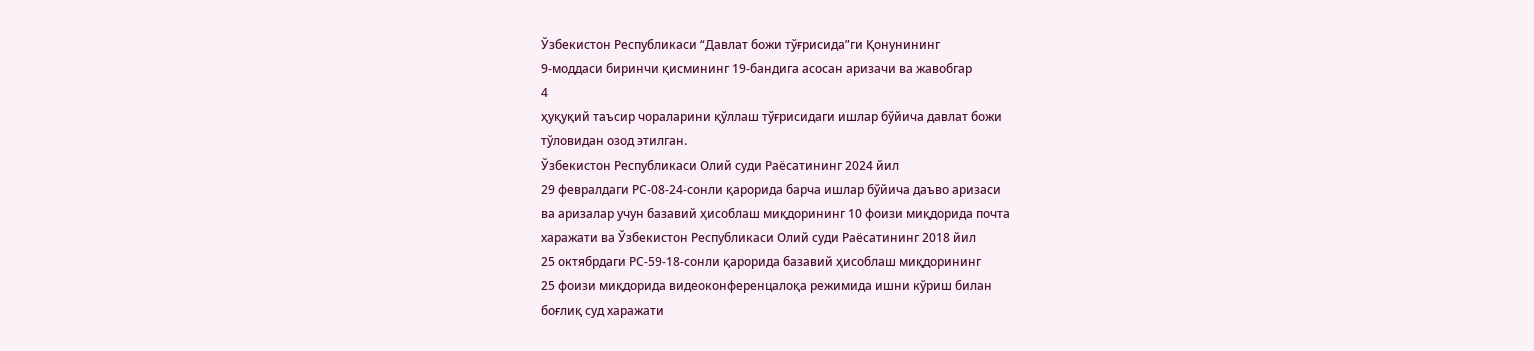Ўзбекистон Республикаси “Давлат божи тўғрисида”ги Қонунининг
9-моддаси биринчи қисмининг 19-бандига асосан аризачи ва жавобгар
4
ҳуқуқий таъсир чораларини қўллаш тўғрисидаги ишлар бўйича давлат божи
тўловидан озод этилган.
Ўзбекистон Республикаси Олий суди Раёсатининг 2024 йил
29 февралдаги РС-08-24-сонли қарорида барча ишлар бўйича даъво аризаси
ва аризалар учун базавий ҳисоблаш миқдорининг 10 фоизи миқдорида почта
харажати ва Ўзбекистон Республикаси Олий суди Раёсатининг 2018 йил
25 октябрдаги РС-59-18-сонли қарорида базавий ҳисоблаш миқдорининг
25 фоизи миқдорида видеоконференцалоқа режимида ишни кўриш билан
боғлиқ суд харажати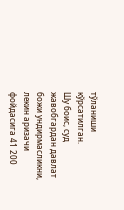тўланиши кўрсатилган.
Шу боис, суд жавобгардан давлат божи ундирмасликни, лекин аризачи
фойдасига 41 200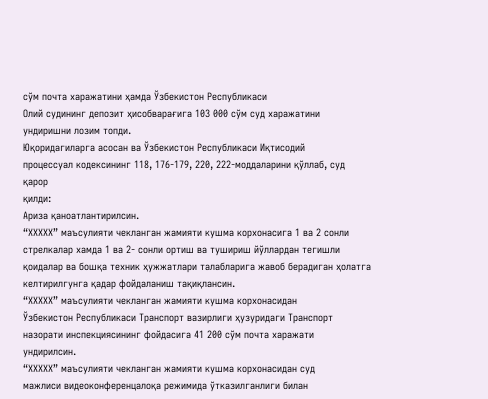сўм почта харажатини ҳамда Ўзбекистон Республикаси
Олий судининг депозит ҳисобварағига 103 000 сўм суд харажатини
ундиришни лозим топди.
Юқоридагиларга асосан ва Ўзбекистон Республикаси Иқтисодий
процессуал кодексининг 118, 176-179, 220, 222-моддаларини қўллаб, суд
қарор
қилди:
Ариза қаноатлантирилсин.
“ХХХХХ” маъсулияти чекланган жамияти кушма корхонасига 1 ва 2 сонли стрелкалар хамда 1 ва 2- сонли ортиш ва тушириш йўллардан тегишли
қоидалар ва бошқа техник ҳужжатлари талабларига жавоб берадиган ҳолатга
келтирилгунга қадар фойдаланиш тақиқлансин.
“ХХХХХ” маъсулияти чекланган жамияти кушма корхонасидан
Ўзбекистон Республикаси Транспорт вазирлиги ҳузуридаги Транспорт
назорати инспекциясининг фойдасига 41 200 сўм почта харажати
ундирилсин.
“ХХХХХ” маъсулияти чекланган жамияти кушма корхонасидан суд
мажлиси видеоконференцалоқа режимида ўтказилганлиги билан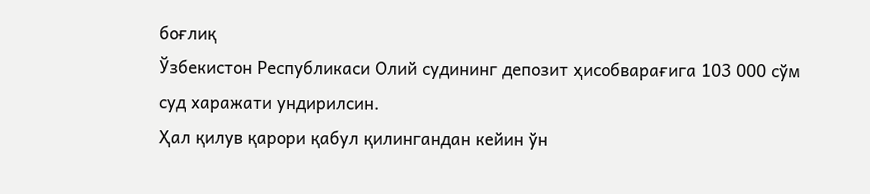боғлиқ
Ўзбекистон Республикаси Олий судининг депозит ҳисобварағига 103 000 сўм
суд харажати ундирилсин.
Ҳал қилув қарори қабул қилингандан кейин ўн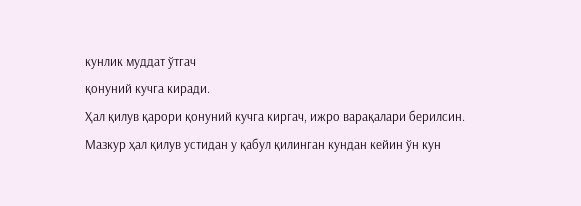кунлик муддат ўтгач
қонуний кучга киради.
Ҳал қилув қарори қонуний кучга киргач, ижро варақалари берилсин.
Мазкур ҳал қилув устидан у қабул қилинган кундан кейин ўн кун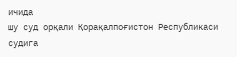ичида
шу суд орқали Қорақалпоғистон Республикаси судига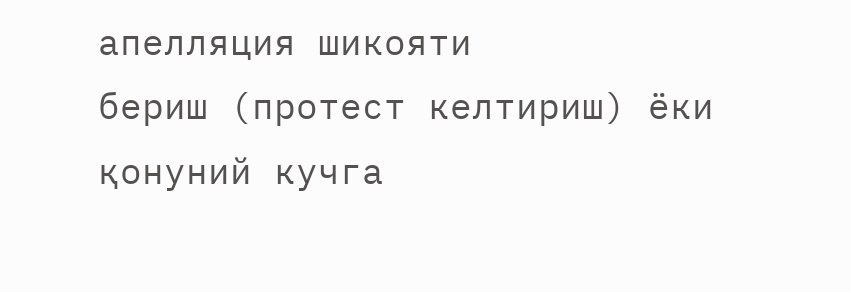апелляция шикояти
бериш (протест келтириш) ёки қонуний кучга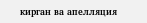кирган ва апелляция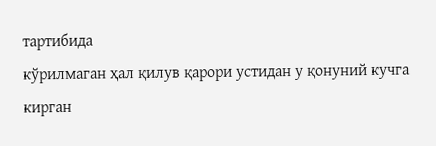тартибида
кўрилмаган ҳал қилув қарори устидан у қонуний кучга кирган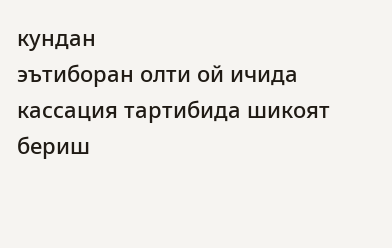кундан
эътиборан олти ой ичида кассация тартибида шикоят бериш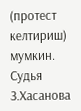(протест
келтириш) мумкин.
Судья
З.Хасанова